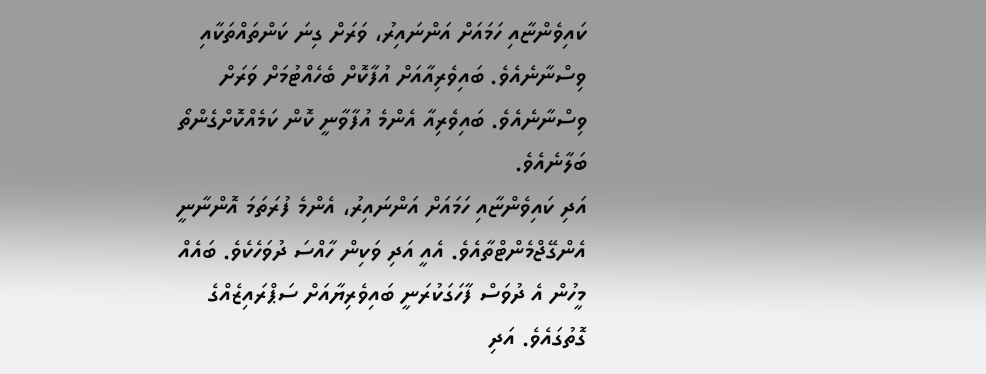ކައިވެންޏާއި ހަމައަށް އަންނައިރު، ވަރަށް ގިނަ ކަންތައްތަކާއި ވިސްނާނެއެވެ. ބައިވެރިއާއަށް އުފާކޮށް ބެހެއްޓުމަށް ވަރަށް ވިސްނާނެއެވެ. ބައިވެރިއާ އެންމެ އުފާވާނީ ކޮން ކަމެއްކޮށްގެންތޯ ބަލާނެއެވެ.
އަދި ކައިވެންޏާއި ހަމައަށް އަންނައިރު، އެންމެ ފުރަތަމަ އޮންނާނީ އެންގޭޖްމެންޓްތާއެވެ. އެއީ އަދި ވަކިން ހާއްސަ ދުވަހެކެވެ. ބައެއް މީހުން އެ ދުވަސް ފާހަގަކުރަނީ ބައިވެރިޔާއަށް ސަޕްރައިޒެއްގެ ގޮތުގައެވެ. އަދި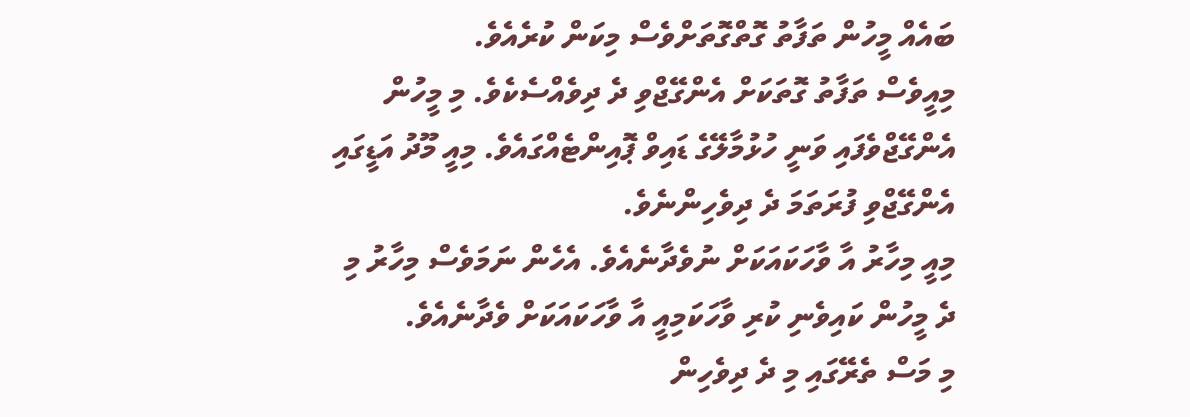ބައެއް މީހުން ތަފާތު ގޮތްގޮތަށްވެސް މިކަން ކުރެއެވެ.
މިއީވެސް ތަފާތު ގޮތަކަށް އެންގޭޖްވި ދެ ދިވެއްސެކެވެ. މި މީހުން އެންގޭޖްވެފައި ވަނީ ހުޅުމާލޭގެ ޑައިވް ޕޮއިންޓެއްގައެވެ. މިއީ މޫދު އަޑީގައި އެންގޭޖްވި ފުރަތަމަ ދެ ދިވެހިންނެވެ.
މިއީ މިހާރު އާ ވާހަކައަކަށް ނުވެދާނެއެވެ. އެހެން ނަމަވެސް މިހާރު މި ދެ މީހުން ކައިވެނި ކުރި ވާހަކަމިއީ އާ ވާހަކައަކަށް ވެދާނެއެވެ.
މި މަސް ތެރޭގައި މި ދެ ދިވެހިން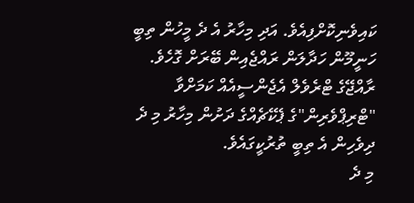ކައިވެނިކޮށްފިއެވެ. އަދި މިހާރު އެ ދެ މީހުން ތިބީ ހަނީމޫން ހަދާލަން ރައްޖެއިން ބޭރަށް ގޮހެވެ.
ރާއްޖޭގެ ޓްރެވެލް އެޖެންސީއެއް ކަމަށްވާ "ޓްރިޕްވެރިން"ގެ ޕެކޭޗެއްގެ ދަށުން މިހާރު މި ދެ ދިވެހިން އެ ތިބީ ތުރުކީގައެވެ.
މި ދެ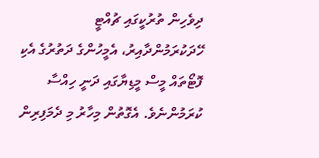ދިވެހިން ތުރުކީގައި ޗުއްޓީ ހޭދަކުރަމުންދާއިރު، އެމީހުންގެ ދަތުރުގެ އެކި ފޮޓޯތައް މީސް މީޑިޔާގައި ދަނީ ހިއްސާ ކުރަމުންނެވެ. އެގޮތުން މިހާރު މި ދެމަފިރިން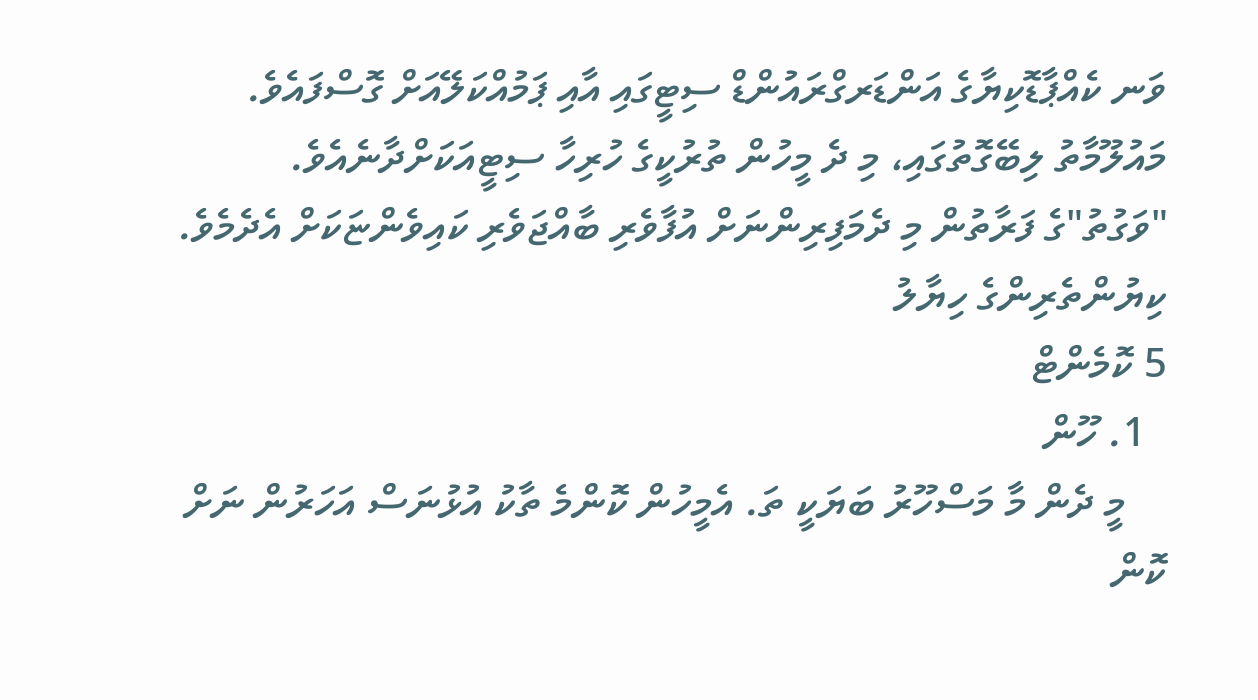ވަނ ކެއްޕާޑޮކިޔާގެ އަންޑަރގްރައުންޑް ސިޓީގައި އާއި ޕަމުއްކަލޭއަށް ގޮސްފައެވެ. މައުލޫމާތު ލިބޭގޮތުގައި، މި ދެ މީހުން ތުރުކީގެ ހުރިހާ ސިޓީއަކަށްދާނެއެވެ.
"ވަގުތު"ގެ ފަރާތުން މި ދެމަފިރިންނަށް އުފާވެރި ބާއްޖަވެރި ކައިވެންޏަކަށް އެދެމެވެ.
ކިޔުންތެރިންގެ ހިޔާލު
5 ކޮމެންޓް
  1. ހޫން
    މީ ދެން މާ މަސްހޫރު ބަޔަކީ ތަ. އެމީހުން ކޮންމެ ތާކު އުޅުނަސް އަހަރުން ނަށް ކޮން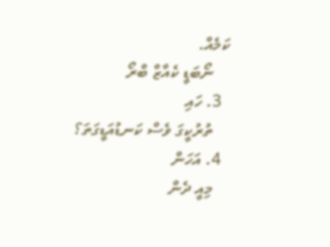ކަމެއް.
    ނޯބަޑީ ކެއާޒް ބްރޯ
  3. ހައި
    ތުރުކީގަ ވެސް ކަނޑުއަޑީގަތަ؟
  4. އަހަން
    މިއީ ދެން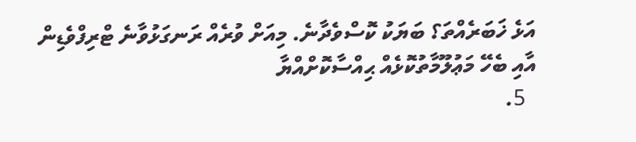އަޅެ ޚަބަރެއްތަ؟ ބަޔަކު ކޮސްވެދާނެ. މިއަށް ވުރެއް ރަނގަޅުވާނެ ޓްރިފްވެޑިން އާއި ބެހޭ މަޢުލޫމާތުކޮޅެއް ޙިއްސާކޮށްއްޔާ
  5.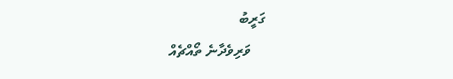ގަރީބު
    ވަރިވެދާނެ ތޯއްޗެއް